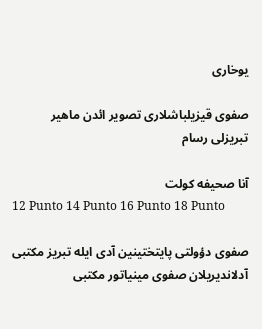یوخاری

صفوی قیزیلباشلاری تصویر ائد‌ن ماهیر تبریزلی رسام

آنا صحیفه کولت
12 Punto 14 Punto 16 Punto 18 Punto

صفوی دؤولتی پایتختینین آدی ایله تبریز مکتبی آدلاندیریلان صفوی مینیاتور مکتبی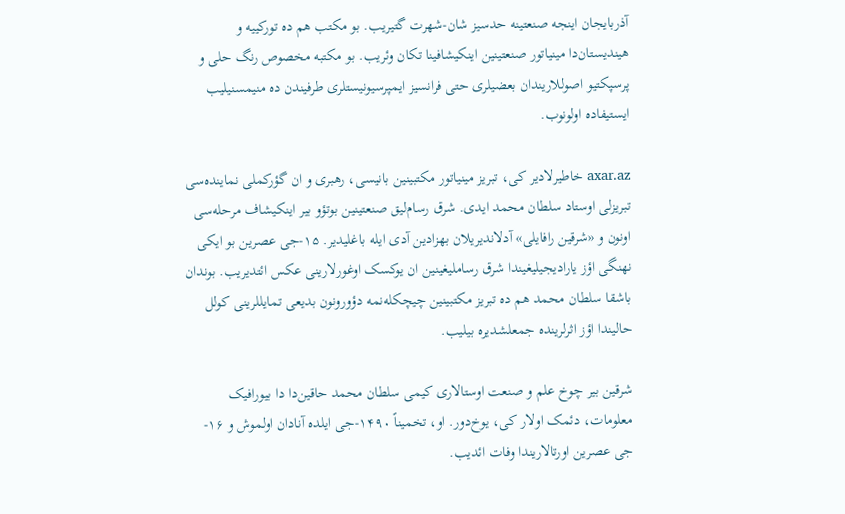آذربایجان اینجه صنعتینه حدسیز شان-شهرت گتیریب. بو مکتب هم ده تورکییه و هیندیستان‌دا مینیاتور صنعتینین اینکیشافینا تکان وئریب. بو مکتبه مخصوص رنگ حلی و پرسپکتیو اصوللاریندان بعضیلری حتی فرانسیز ایمپرسیونیستلری طرفیندن ده منیمسنیلیب ایستیفاده اولونوب.

axar.az خاطیرلادیر کی، تبریز مینیاتور مکتبینین بانیسی، رهبری و ان گؤرکملی نماینده‌سی تبریزلی اوستاد سلطان محمد ایدی. شرق رسام‌لیق صنعتینین بوتؤو بیر اینکیشاف مرحله‌سی اونون و «شرقین رافایلی» آدلاندیریلان بهزادین آدی ایله باغلیدیر. ۱۵-جی عصرین بو ایکی نهنگی اؤز یارادیجیلیغیندا شرق رساملیغینین ان یوکسک اوغورلارینی عکس ائتدیریب. بوندان باشقا سلطان محمد هم ده تبریز مکتبینین چیچکله‌نمه دؤورونون بدیعی تمایللرینی کولل حالیندا اؤز اثرلرینده جمعلشدیره بیلیب.

شرقین بیر چوخ علم و صنعت اوستالاری کیمی سلطان محمد حاقین‌دا دا بیورافیک معلومات، دئمک اولار کی، یوخ‌دور. او، تخمیناً ۱۴۹۰-جی ایلده آنادان اولموش و ۱۶-جی عصرین اورتالاریندا وفات ائدیب.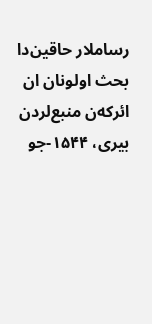رساملار حاقین‌دا بحث اولونان ان ائرکه‌ن منبع‌لردن بیری، ۱۵۴۴-جو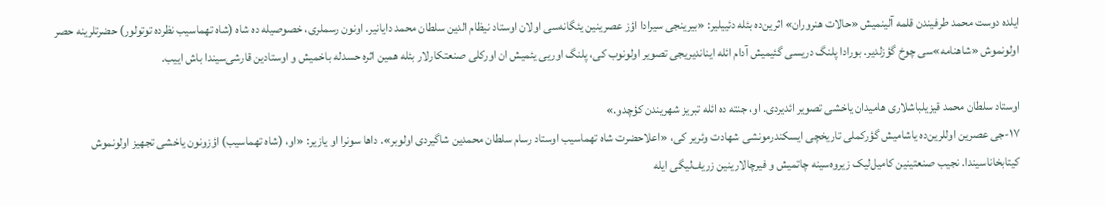ایلده دوست محمد طرفیندن قلمه آلینمیش «حالات هنروران» اثرین‌ده بئله دئییلیر: «بیرینجی سیرادا اؤز عصرینین یئگانه‌سی اولان اوستاد نیظام الدین سلطان محمد دایانیر. اونون رسملری، خصوصیله ده شاه (شاه تهماسیب نظرده توتولور) حضرتلرینه حصر اولونموش «شاهنامه»سی چوخ گؤزلدیر. بورادا پلنگ دریسی گئیمیش آدام ائله ایناندیریجی تصویر اولونوب کی، پلنگ اوریی یئمیش ان اورکلی صنعتکارلار بئله همین اثره حسدله باخمیش و اوستادین قارشی‌سیندا باش اییب.

اوستاد سلطان محمد قیزیلباشلاری هامیدان یاخشی تصویر ائدیردی. او، جنته ده ائله تبریز شهریندن کؤچدو.»
۱۷-جی عصرین اوللرین‌ده یاشامیش گؤرکملی تاریخچی ایسکندرمونشی شهادت وئریر کی، «اعلاحضرت شاه تهماسیب اوستاد رسام سلطان محمدین شاگیردی اولوبر». داها سونرا او یازیر: «او، (شاه تهماسیب) اؤزونون یاخشی تجهیز اولونموش کیتابخاناسیندا. نجیب صنعتینین کامیل‌لیک زیروه‌سینه چاتمیش و فیرچالارینین زریف‌لیگی ایله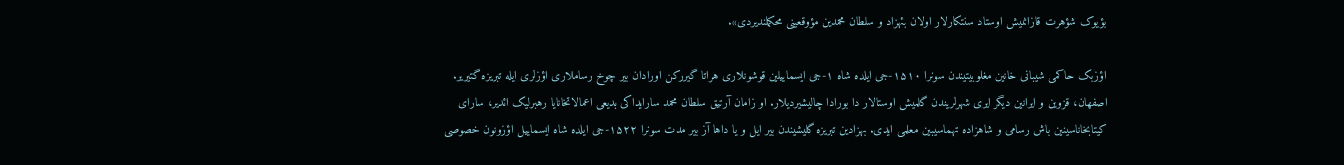بؤیوک شؤهرت قازانمیش اوستاد سنتکارلار اولان بئهزاد و سلطان محمدین مؤوقعینی محکملندیردی».

اؤزبک حاکمی شیبانی خانین مغلوبیتیندن سونرا ۱۵۱۰-جی ایلده شاه ۱-جی ایسماییلین قوشونلاری هراتا گیررکن اورادان بیر چوخ رساملاری اؤزلری ایله تبریزه گتیریر. اصفهان، قزوین و ایرانین دیگر ایری شهرلریندن گلمیش اوستالار دا بورادا چالیشیردیلار. او زامان آرتیق سلطان محمد سارایداکی بدیعی اعمالاتخانایا رهبرلیک ائدیر، سارای کیتابخاناسینین باش رسامی و شاهزاده تهماسیبین معلمی ایدی. بهزادین تبریزه گلیشیندن بیر ایل و یا داها آز بیر مدت سونرا ۱۵۲۲-جی ایلده شاه ایسماییل اؤزونون خصوصی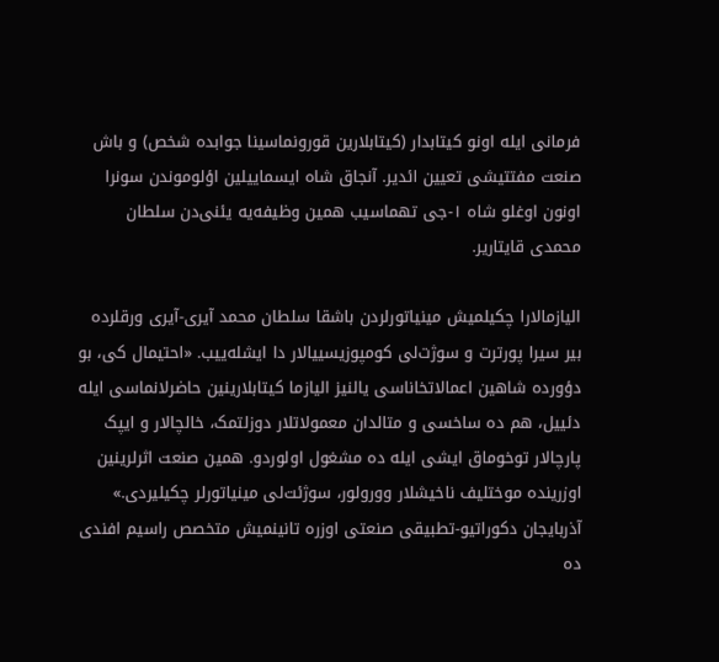فرمانی ایله اونو کیتابدار (کیتابلارین قورونماسینا جوابده شخص) و باش صنعت مفتتیشی تعیین ائدیر. آنجاق شاه ایسماییلین اؤلوموندن سونرا اونون اوغلو شاه ۱-جی تهماسیب همین وظیفه‌یه یئنی‌دن سلطان محمدی قایتاریر.

الیازمالارا چکیلمیش مینیاتورلردن باشقا سلطان محمد آیری-آیری ورقلرده بیر سیرا پورترت و سوژت‌لی کومپوزیسییالار دا ایشله‌ییب. «احتیمال کی، بو دؤورده شاهین اعمالاتخاناسی یالنیز الیازما کیتابلارینین حاضرلانماسی ایله دئییل، هم ده ساخسی و متالدان معمولاتلار دوزلتمک، خالچالار و ایپک پارچالار توخوماق ایشی ایله ده مشغول اولوردو. همین صنعت اثرلرینین اوزرینده موختلیف ناخیشلار وورولور، سوژئت‌لی مینیاتورلر چکیلیردی.» آذربایجان دکوراتیو-تطبیقی صنعتی اوزره تانینمیش متخصص راسیم افندی ده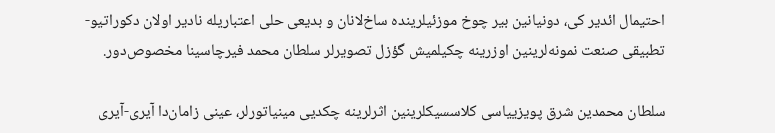احتیمال ائدیر کی، دونیانین بیر چوخ موزئیلرینده ساخ‌لانان و بدیعی حلی اعتباریله نادیر اولان دکوراتیو-تطبیقی صنعت نمونه‌لرینین اوزرینه چکیلمیش گؤزل تصویرلر سلطان محمد فیرچاسینا مخصوص‌دور.

سلطان محمدین شرق پویزییاسی کلاسسیکلرینین اثرلرینه چکدیی مینیاتورلر، عینی زامان‌دا آیری-آیری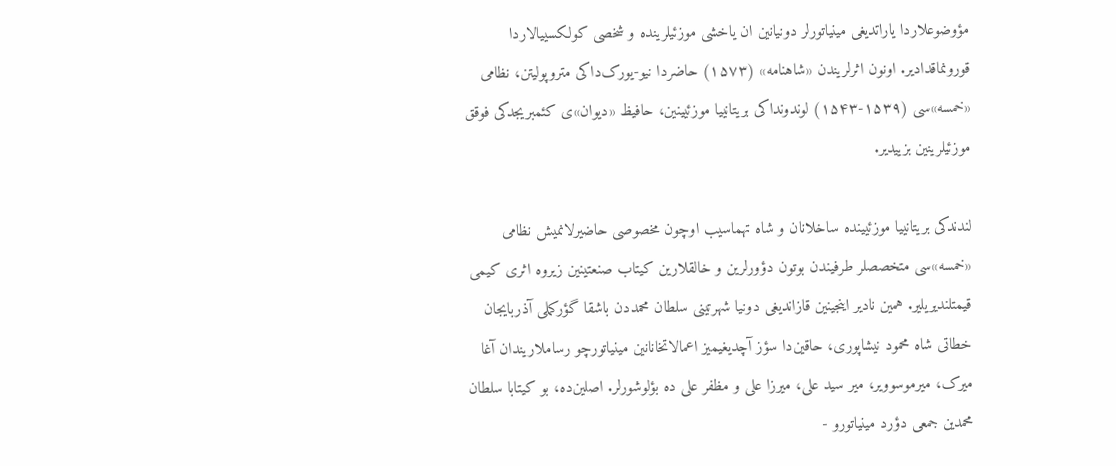مؤوضوعلاردا یاراتدیغی مینیاتورلر دونیانین ان یاخشی موزئیلرینده و شخصی کولکسییالاردا قورونماقدادیر. اونون اثرلریندن «شاهنامه» (۱۵۷۳) حاضردا نیو-یورک‌داکی متروپولیتن، نظامی «خمسه»سی (۱۵۳۹-۱۵۴۳) لوندونداکی بریتانییا موزئیینین، حافیظ «دیوان»ی کئمبریجدکی فوقق موزئیلرینین بزییدیر.

لندندکی بریتانییا موزئیینده ساخلانان و شاه تهماسیب اوچون مخصوصی حاضیرلانمیش نظامی «خمسه»سی متخصصلر طرفیندن بوتون دؤورلرین و خالقلارین کیتاب صنعتینین زیروه اثری کیمی قیمتلندیریلیر. همین نادیر اینجینین قازاندیغی دونیا شهرتینی سلطان محمددن باشقا گؤرکملی آذربایجان خطاتی شاه محمود نیشاپوری، حاقین‌دا سؤز آچدیغیمیز اعمالاتخانانین مینیاتورچو رساملاریندان آغا میرک، میرموسوویر، میر سید علی، میرزا علی و مظفر علی ده بؤلوشورلر. اصلین‌ده، بو کیتابا سلطان محمدین جمعی دؤرد مینیاتورو -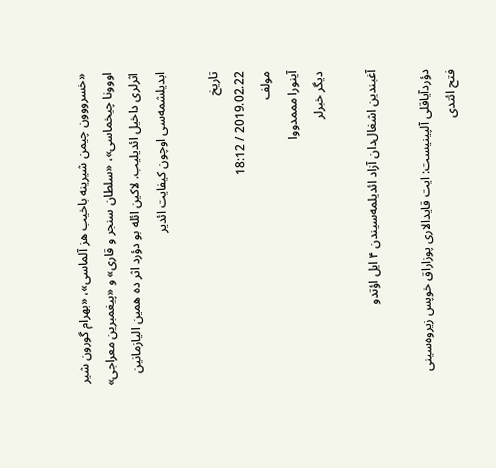«خسرووون چیمن شیرینه باخیب هز آلماسی»، «بهرام گورون شیر اووونا چیخماسی»، «سلطان سنجر و قاری» و «پیغمبرین معراجی» اثرلری داخیل ائدیلیب. لاکین ائله بو دؤرد اثر ده همین الیازمانین ابدیلشمه‌سی اوچون کیفایت ائدیر

تاریخ
2019.02.22 / 18:12
مولف
آینورا مممدووا
دیگر خبرلر

آغبندین اشغال‌دان آزاد ائدیلمه‌سیندن ۴ ایل اؤتدو

دؤردآیاقلی آلپینیست: ایت قایدالاری پوزاراق خوپس زیروه‌سینی فتح ائتدی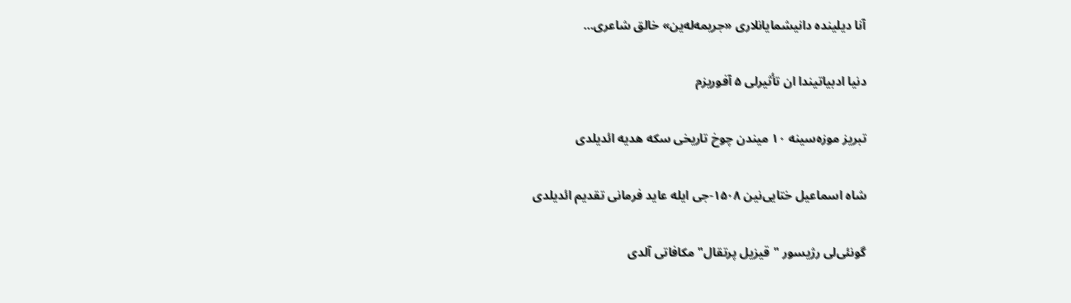آنا دیلینده دانیشمایانلاری «جریمه‌له‌ین» خالق شاعری…

دنیا ادبیاتیندا ان تأثیرلی ۵ آفوریزم

تبریز موزه‌سینه ۱۰ میندن چوخ تاریخی سکه هدیه ائدیلدی

شاه اسماعیل ختایی‌نین ۱۵۰۸-جی ایله عاید فرمانی تقدیم ائدیلدی

گونئی‌لی رژیسور "قیزیل پرتقال" مکافاتی آلدی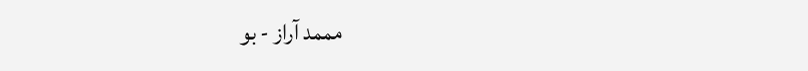مممد آراز - بو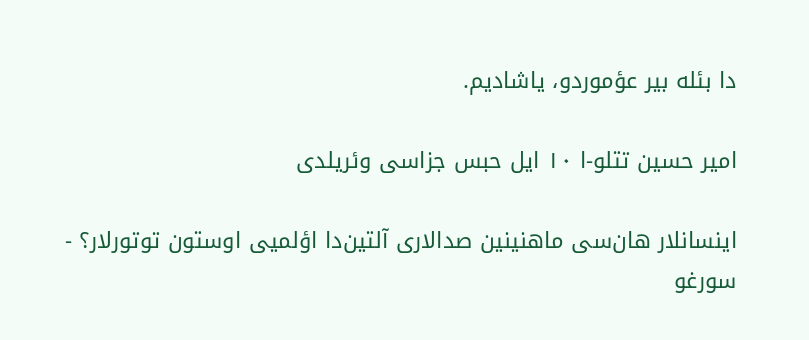دا بئله بیر عؤموردو، یاشادیم.

امیر حسین تتلو-ا ۱۰ ایل حبس جزاسی وئریلدی

اینسانلار هان‌سی ماهنینین صدالاری آلتین‌دا اؤلمیی اوستون توتورلار؟ - سورغو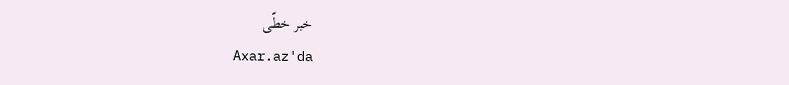خبر خطّی
Axar.az'da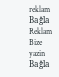reklam Bağla
Reklam
Bize yazin Bağla